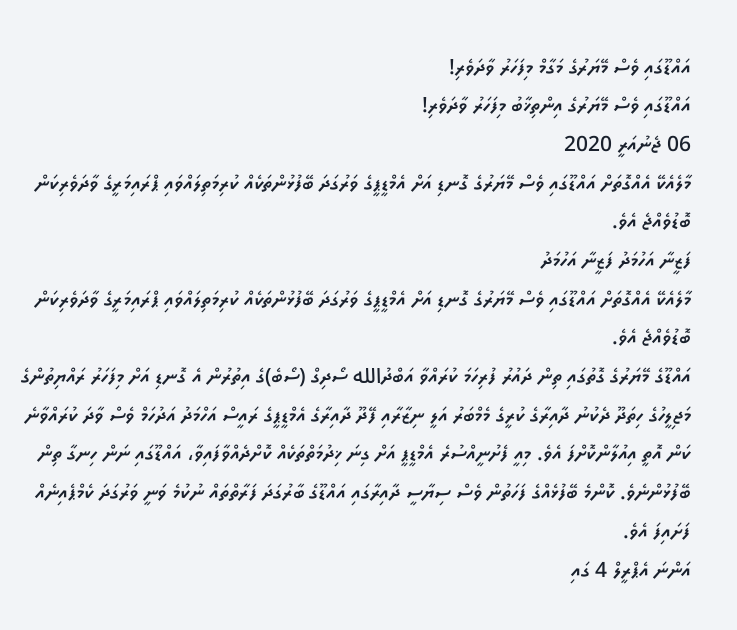އައްޑޫގައި ވެސް މޭޔަރުގެ މަގާމް މިފަހަރު ވާދަވެރި!
އައްޑޫގައި ވެސް މޭޔަރުގެ އިންތިޚާބު މިފަހަރު ވާދަވެރި!
06 ޖެނުއަރީ 2020
މާލެއެކޭ އެއްގޮތަށް އައްޑޫގައި ވެސް މޭޔަރުގެ ގޮނޑި އަށް އެމްޑީޕީގެ ވަރުގަދަ ބޭފުޅުންތަކެއް ކުރިމަތިލައްވައި ޕްރައިމަރީގެ ވާދަވެރިކަން ބޮޑުވެއްޖެ އެވެ.
ފަޒީނާ އަހުމަދު ފަޒީނާ އަހުމަދު
މާލެއެކޭ އެއްގޮތަށް އައްޑޫގައި ވެސް މޭޔަރުގެ ގޮނޑި އަށް އެމްޑީޕީގެ ވަރުގަދަ ބޭފުޅުންތަކެއް ކުރިމަތިލައްވައި ޕްރައިމަރީގެ ވާދަވެރިކަން ބޮޑުވެއްޖެ އެވެ.
އައްޑޫގެ މޭޔަރުގެ ގޮތުގައި ތިން ދައުރު ފުރިހަމަ ކުރައްވާ އަބްދުالله ސޯދިގް (ސޯބެ)ގެ އިތުރުން އެ ގޮނޑި އަށް މިފަހަރު ރައްޔިތުންގެ މަޖިލީހުގެ ހިތަދޫ ދެކުނު ދާއިރާގެ ކުރީގެ މެމްބަރު އަލީ ނިޒާރާއި ފޭދޫ ދާއިރާގެ އެމްޑީޕީގެ ރައީސް އަހްމަދު އަދުހަމް ވެސް ވާދަ ކުރައްވާނެ ކަން އޮތީ އިއުލާންކޮށްފަ އެވެ. މިއީ ފެށުނީއްސުރެ އެމްޑީޕީ އަށް ގިނަ ޚިދުމަތްތަކެއް ކޮށްދެއްވާފައިވާ، އައްޑޫގައި ނަން ހިނގާ ތިން ބޭފުޅުންނެވެ. ކޮންމެ ބޭފުޅެއްގެ ފަހަތުން ވެސް ސިޔާސީ ދާއިރާގައި އައްޑޫގެ ބާރުގަދަ ފަރާތްތައް ނުކުމެ ވަނީ ވަރުގަދަ ކެމްޕެއިނެއް ފަށައިފަ އެވެ.
އަންނަ އެޕްރީލް 4 ގައި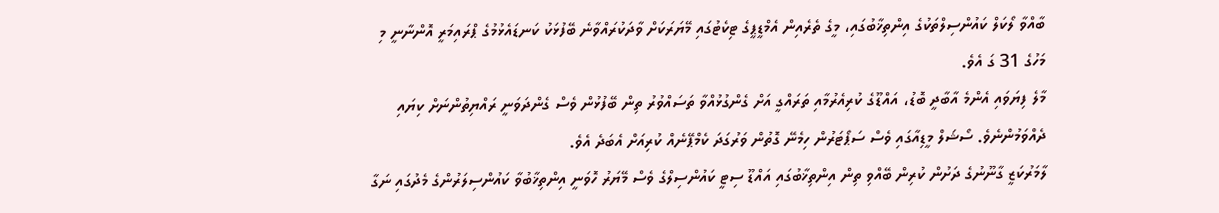ބާއްވާ ލޯކަލް ކައުންސިލްތަކުގެ އިންތިޚާބުގައި، މީގެ ތެރެއިން އެމްޑީޕީގެ ޓިކެޓުގައި މޭޔަރަކަށް ވާދަކުރައްވާނެ ބޭފުޅަކު ކަނޑައެޅުމުގެ ޕްރައިމަރީ އޮންނާނީ މި މަހުގެ 31 ގަ އެވެ.
މާލެ ފިޔަވައި އެންމެ އާބާދީ ބޮޑު، އައްޑޫގެ ކުރިއެރުމާއި ތަރައްގީ އަށް ގެންގުޅުއްވާ ތަސައްވުރު ތިން ބޭފުޅުން ވެސް ގެންދަވަނީ ރައްޔިތުންނަށް ކިޔައި ދެއްވަމުންނެވެ. ސޯޝަލް މީޑިއާގައި ވެސް ސަޕޯޓަރުން ހިމެނޭ ގޮތުން ވަރުގަދަ ކެމްޕޭނެއް ކުރިއަށް އެބަދެ އެވެ.
ލާމަރުކަޒީ ގާނޫނުގެ ދަށުން ކުރިން ބޭއްވި ތިން އިންތިޚާބުގައި އައްޑޫ ސިޓީ ކައުންސިލްގެ ވެސް މޭޔަރު ހޮވަނީ އިންތިޚާބުވާ ކައުންސިލަރުންގެ މެދުގައި ނަގާ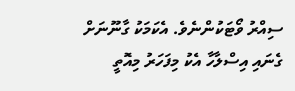ސިއްރު ވޯޓަކުންނެވެ. އެކަމަކު ގާނޫނަށް ގެނައި އިސްލާހާ އެކު މިފަހަރު މިއޮތީ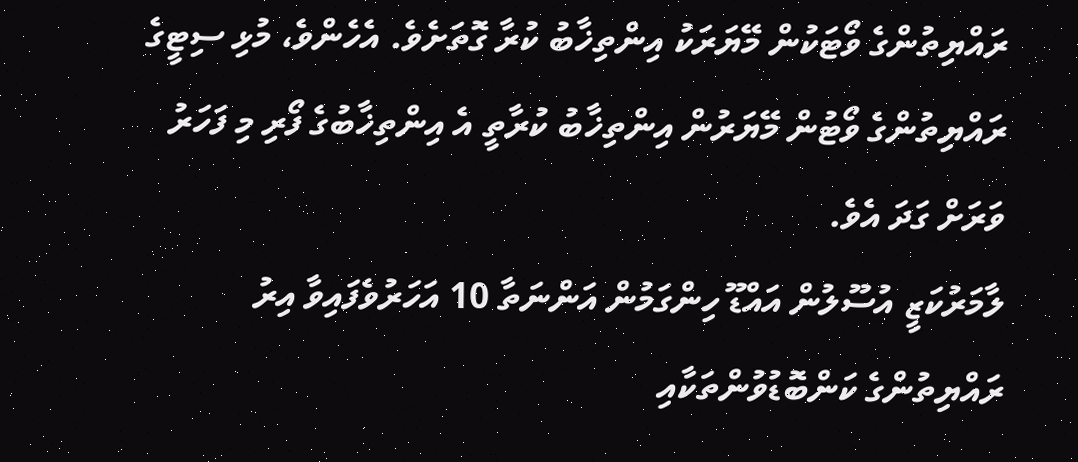ރައްޔިތުންގެ ވޯޓަކުން މޭޔަރަކު އިންތިޚާބު ކުރާ ގޮތަށެވެ. އެހެންވެ، މުޅި ސިޓީގެ ރައްޔިތުންގެ ވޯޓުން މޭޔަރުން އިންތިޚާބު ކުރާތީ އެ އިންތިޚާބުގެ ފޯރި މި ފަހަރު ވަރަށް ގަދަ އެވެ.
ލާމަރުކަޒީ އުސޫލުން އައްޑޫ ހިންގަމުން އަންނަތާ 10 އަހަރުވެފައިވާ އިރު ރައްޔިތުންގެ ކަންބޮޑުވުންތަކާއި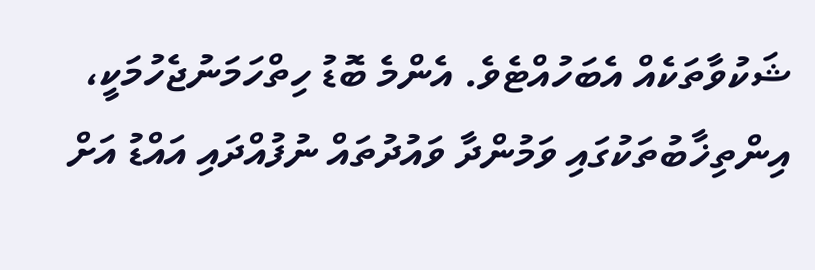ޝަކުވާތަކެއް އެބަހުއްޓެވެ. އެންމެ ބޮޑު ހިތްހަމަނުޖެހުމަކީ، އިންތިޚާބުތަކުގައި ވަމުންދާ ވައުދުތައް ނުފުއްދައި އައްޑު އަށް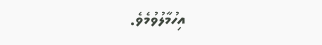އިހުމާލުވުމެވެ.